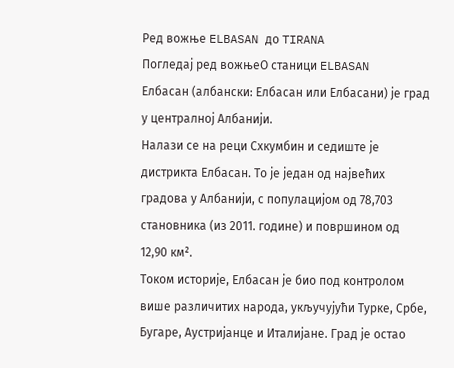Ред вожње ELBASAN до TIRANA
Погледај ред вожњеО станици ELBASAN
Елбасан (албански: Елбасан или Елбасани) је град у централној Албанији.
Налази се на реци Схкумбин и седиште је дистрикта Елбасан. То је један од највећих градова у Албанији, с популацијом од 78,703 становника (из 2011. године) и површином од 12,90 км².
Током историје, Елбасан је био под контролом више различитих народа, укључујући Турке, Србе, Бугаре, Аустријанце и Италијане. Град је остао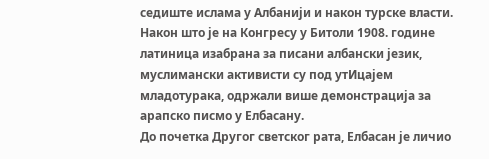седиште ислама у Албанији и након турске власти. Након што је на Конгресу у Битоли 1908. године латиница изабрана за писани албански језик, муслимански активисти су под утИцајем младотурака, одржали више демонстрација за арапско писмо у Елбасану.
До почетка Другог светског рата, Елбасан је личио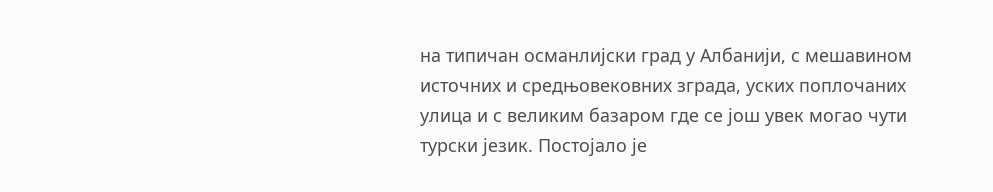на типичан османлијски град у Албанији, с мешавином источних и средњовековних зграда, уских поплочаних улица и с великим базаром где се још увек могао чути турски језик. Постојало је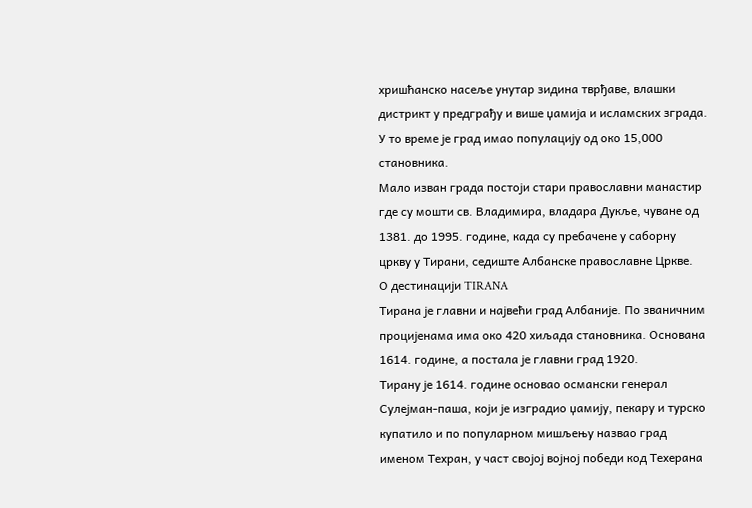хришћанско насеље унутар зидина тврђаве, влашки дистрикт у предграђу и више џамија и исламских зграда. У то време је град имао популацију од око 15,000 становника.
Мало изван града постоји стари православни манастир где су мошти св. Владимира, владара Дукље, чуване од 1381. до 1995. године, када су пребачене у саборну цркву у Тирани, седиште Албанске православне Цркве.
О дестинацији TIRANA
Тирана је главни и највећи град Албаније. По званичним процијенама има око 420 хиљада становника. Основана 1614. године, а постала је главни град 1920.
Тирану је 1614. године основао османски генерал Сулејман-паша, који је изградио џамију, пекару и турско купатило и по популарном мишљењу назвао град именом Техран, у част својој војној победи код Техерана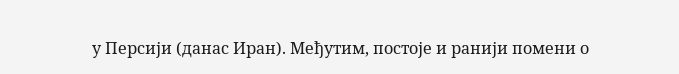у Персији (данас Иран). Међутим, постоје и ранији помени о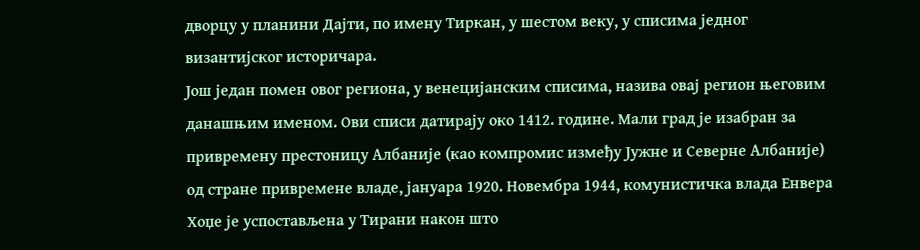дворцу у планини Дајти, по имену Тиркан, у шестом веку, у списима једног византијског историчара.
Још један помен овог региона, у венецијанским списима, назива овај регион његовим данашњим именом. Ови списи датирају око 1412. године. Мали град је изабран за привремену престоницу Албаније (као компромис између Јужне и Северне Албаније) од стране привремене владе, јануара 1920. Новембра 1944, комунистичка влада Енвера Хоџе је успостављена у Тирани након што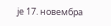је 17. новембра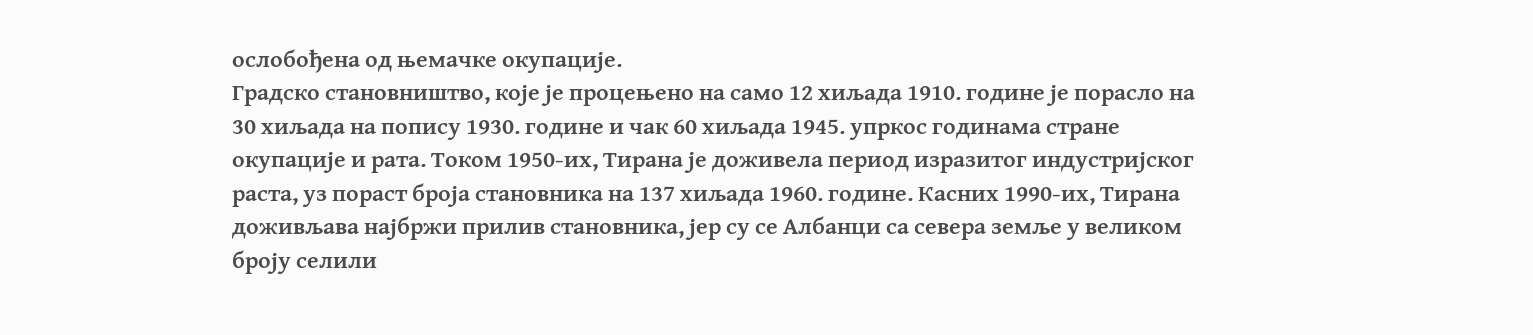ослобођена од њемачке окупације.
Градско становништво, које је процењено на само 12 хиљада 1910. године је порасло на 30 хиљада на попису 1930. године и чак 60 хиљада 1945. упркос годинама стране окупације и рата. Током 1950-их, Тирана је доживела период изразитог индустријског раста, уз пораст броја становника на 137 хиљада 1960. године. Касних 1990-их, Тирана доживљава најбржи прилив становника, јер су се Албанци са севера земље у великом броју селили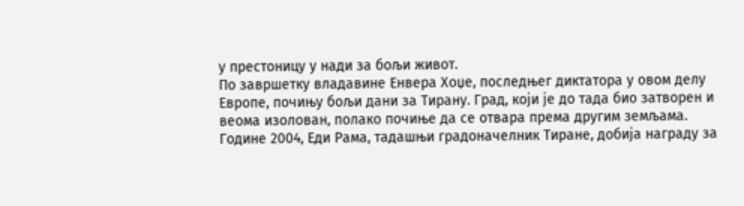у престоницу у нади за бољи живот.
По завршетку владавине Енвера Хоџе, последњег диктатора у овом делу Европе, почињу бољи дани за Тирану. Град, који је до тада био затворен и веома изолован, полако почиње да се отвара према другим земљама.
Године 2004, Еди Рама, тадашњи градоначелник Тиране, добија награду за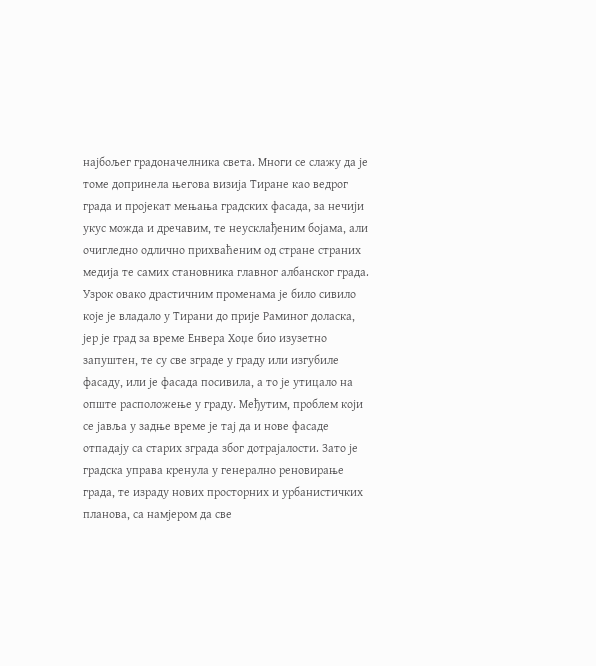најбољег градоначелника света. Многи се слажу да је томе допринела његова визија Тиране као ведрог града и пројекат мењања градских фасада, за нечији укус можда и дречавим, те неусклађеним бојама, али очигледно одлично прихваћеним од стране страних медија те самих становника главног албанског града.
Узрок овако драстичним променама је било сивило које је владало у Тирани до прије Раминог доласка, јер је град за време Енвера Хоџе био изузетно запуштен, те су све зграде у граду или изгубиле фасаду, или је фасада посивила, а то је утицало на опште расположење у граду. Међутим, проблем који се јавља у задње време је тај да и нове фасаде отпадају са старих зграда због дотрајалости. Зато је градска управа кренула у генерално реновирање града, те израду нових просторних и урбанистичких планова, са намјером да све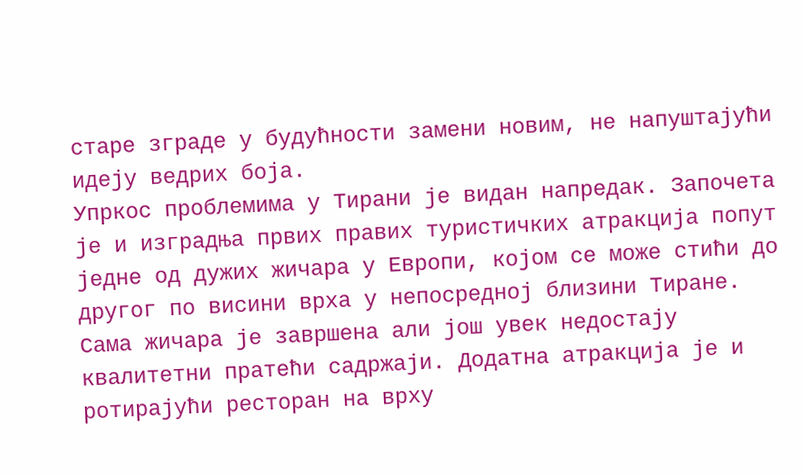старе зграде у будућности замени новим, не напуштајући идеју ведрих боја.
Упркос проблемима у Тирани је видан напредак. Започета је и изградња првих правих туристичких атракција попут једне од дужих жичара у Европи, којом се може стићи до другог по висини врха у непосредној близини Тиране. Сама жичара је завршена али још увек недостају квалитетни пратећи садржаји. Додатна атракција је и ротирајући ресторан на врху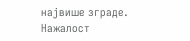највише зграде. Нажалост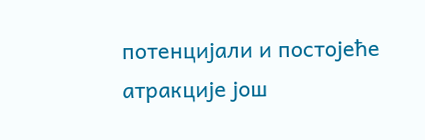потенцијали и постојеће атракције још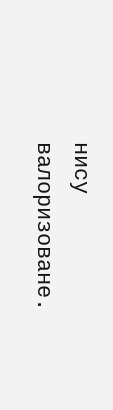нису валоризоване.